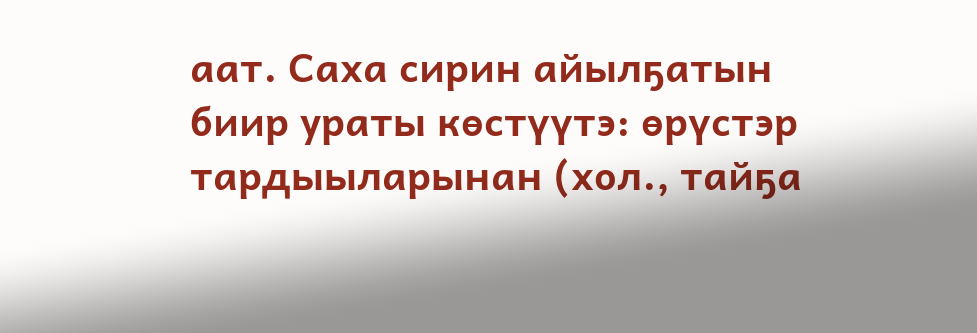аат. Саха сирин айылҕатын биир ураты көстүүтэ: өрүстэр тардыыларынан (хол., тайҕа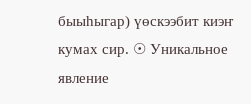быыһыгар) үөскээбит киэҥ кумах сир. ☉ Уникальное явление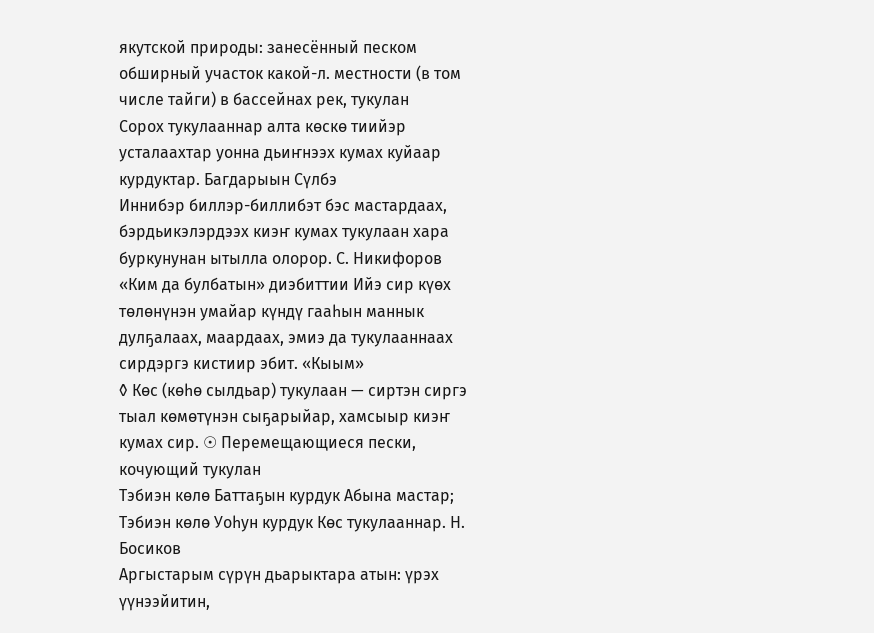якутской природы: занесённый песком обширный участок какой-л. местности (в том числе тайги) в бассейнах рек, тукулан
Сорох тукулааннар алта көскө тиийэр усталаахтар уонна дьиҥнээх кумах куйаар курдуктар. Багдарыын Сүлбэ
Иннибэр биллэр-биллибэт бэс мастардаах, бэрдьикэлэрдээх киэҥ кумах тукулаан хара буркунунан ытылла олорор. С. Никифоров
«Ким да булбатын» диэбиттии Ийэ сир күөх төлөнүнэн умайар күндү гааһын маннык дулҕалаах, маардаах, эмиэ да тукулааннаах сирдэргэ кистиир эбит. «Кыым»
◊ Көс (көһө сылдьар) тукулаан — сиртэн сиргэ тыал көмөтүнэн сыҕарыйар, хамсыыр киэҥ кумах сир. ☉ Перемещающиеся пески, кочующий тукулан
Тэбиэн көлө Баттаҕын курдук Абына мастар; Тэбиэн көлө Уоһун курдук Көс тукулааннар. Н. Босиков
Аргыстарым сүрүн дьарыктара атын: үрэх үүнээйитин,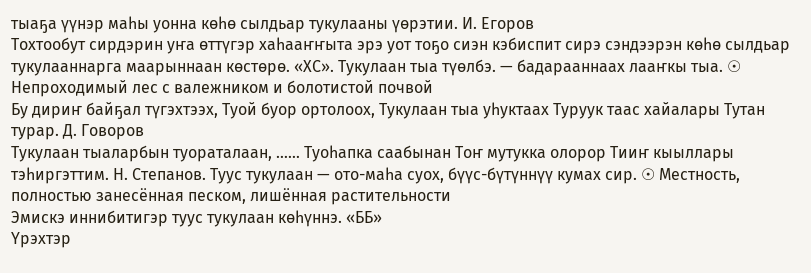тыаҕа үүнэр маһы уонна көһө сылдьар тукулааны үөрэтии. И. Егоров
Тохтообут сирдэрин уҥа өттүгэр хаһааҥҥыта эрэ уот тоҕо сиэн кэбиспит сирэ сэндээрэн көһө сылдьар тукулааннарга маарыннаан көстөрө. «ХС». Тукулаан тыа түөлбэ. — бадарааннаах лааҥкы тыа. ☉ Непроходимый лес с валежником и болотистой почвой
Бу дириҥ байҕал түгэхтээх, Туой буор ортолоох, Тукулаан тыа уһуктаах Туруук таас хайалары Тутан турар. Д. Говоров
Тукулаан тыаларбын туораталаан, …… Туоһапка саабынан Тоҥ мутукка олорор Тииҥ кыыллары тэһиргэттим. Н. Степанов. Туус тукулаан — ото-маһа суох, бүүс-бүтүннүү кумах сир. ☉ Местность, полностью занесённая песком, лишённая растительности
Эмискэ иннибитигэр туус тукулаан көһүннэ. «ББ»
Үрэхтэр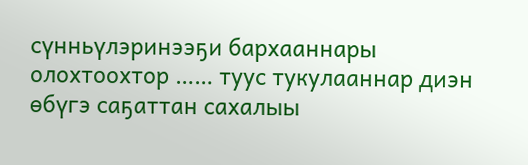сүнньүлэринээҕи бархааннары олохтоохтор …… туус тукулааннар диэн өбүгэ саҕаттан сахалыы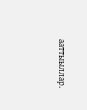ааттыыллар.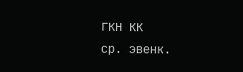ГКН КК
ср. эвенк.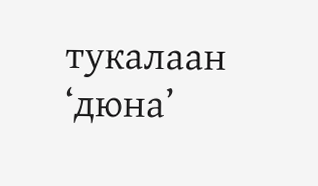тукалаан ‘дюна’